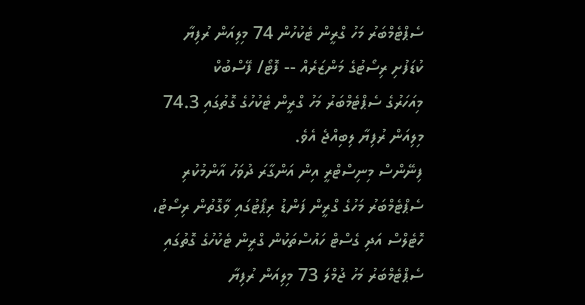ސެޕްޓެމްބަރު މަހު ގްރީން ޓެކުހުން 74 މިލިއަން ރުފިޔާ
ކުޑަފުށި ރިސޯޓުގެ މަންޒަރެއް -- ފޮޓޯ/ ފޭސްބުކް
މިއަހަރުގެ ސެޕްޓެމްބަރު މަހު ގްރީން ޓެކުހުގެ ގޮތުގައި 74.3 މިލިއަން ރުފިޔާ ލިބިއްޖެ އެވެ.
ފިނޭންސް މިނިސްޓްރީ އިން އަންގާރަ ދުވަހު އާންމުކުރި ސެޕްޓެމްބަރު މަހުގެ ގްރީން ފަންޑު ރިޕޯޓުގައި ވާގޮތުން ރިސޯޓު، ހޮޓެލްސް އަދި ގެސްޓް ހައުސްތަކުން ގްރީން ޓެކުހުގެ ގޮތުގައި ސެޕްޓެމްބަރު މަހު ޖުމްލަ 73 މިލިއަން ރުފިޔާ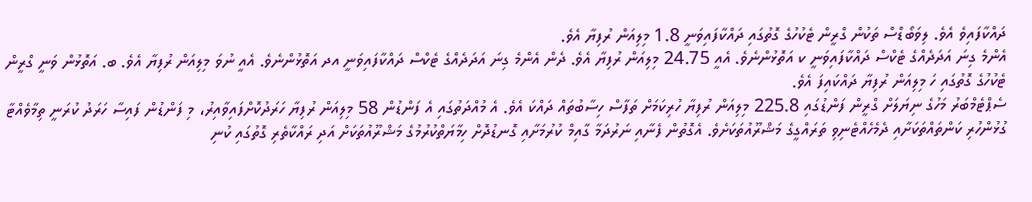ދައްކާފައިވެ އެވެ. ލިވަބޯޑްސް ތަކުން ގްރީން ޓެކުހުގެ ގޮތުގައި ދައްކާފައިވަނީ 1.8 މިލިއަން ރުފިޔާ އެވެ.
އެންމެ ގިނަ އަދަދެއްގެ ޓެކްސް ދައްކާފައިވަނީ ކ އަތޮޅުންނެވެ. އެއީ 24.75 މިލިއަން ރުފިޔާ އެވެ. ދެން އެންމެ ގިނަ އަދަދެއްގެ ޓެކްސް ދައްކާފައިވަނީ އދ އަތޮޅުންނެވެ. އެއީ ނުވަ މިލިއަން ރުފިޔާ އެވެ. ބ. އަތޮޅުން ވަނީ ގްރީން ޓެކުހުގެ ގޮތުގައި ހަ މިލިއަން ރުފިޔާ ދައްކައިފަ އެވެ.
ސެޕްޓެމްބަރު މަހުގެ ނިޔަލަށް ގްރީން ފަންޑުގައި 225.8 މިލިއަން ރުފިޔާ ހުރިކަމަށް ތަފާސް ހިސާބުތައް ދައްކަ އެވެ. އެ މުއްދަތުގައި އެ ފަންޑުން 58 މިލިއަން ރުފިޔާ ހަރަދުކޮށްފައިވާއިރު، މި ފަންޑުން ފައިސާ ހަރަދު ކުރަނީ ތިމާވެއްޓާ ގުޅުންހުރި ކަންތައްތަކަށާއި ދެމެހެއްޓެނިވި ތަރައްގީގެ މަޝްރޫއުތަކަށެވެ. އެގޮތުން ފެނާއި ނަރުދަމާ ގާއިމް ކުރުމަށާއި ގޮނޑުދޮށް ހިމާޔަތްކުރުމުގެ މަޝްރޫއުތަކަށް އަދި ރައްކާތެރި ގޮތުގައި ކުނި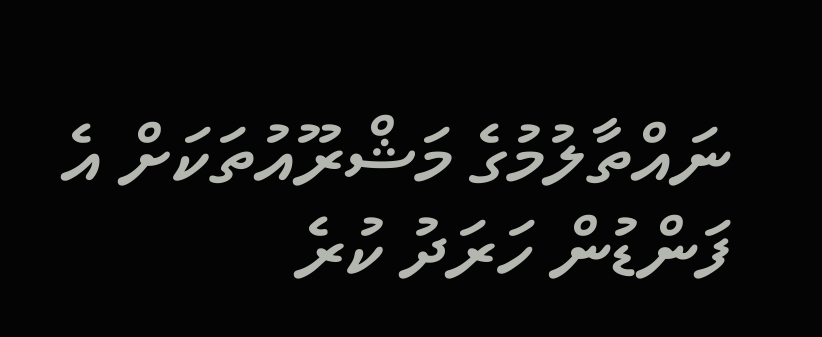ނައްތާލުމުގެ މަޝްރޫއުތަކަށް އެ ފަންޑުން ހަރަދު ކުރެ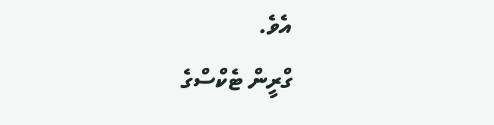އެވެ.
ގްރީން ޓެކްސްގެ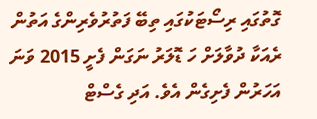ގޮތުގައި ރިސޯޓަކުގައި ތިބޭ ފަތުރުވެރިންގެ އަތުން ރެއަކާ ދުވާލަށް ހަ ޑޮލަރު ނަގަން ފެށީ 2015 ވަނަ އަހަރުން ފެށިގެން އެވެ. އަދި ގެސްޓް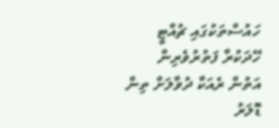ހައުސްތަކުގައި ޗުއްޓީ ހޭދަކުރާ ފަތުރުވެރިން އަތުން ރެއަކާ ދުވާލަށް ތިން ޑޮލަރު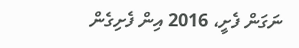ނަގަން ފެށީ، 2016 އިން ފެށިގެން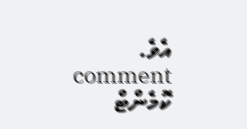އެވެ.
comment ކޮމެންޓް